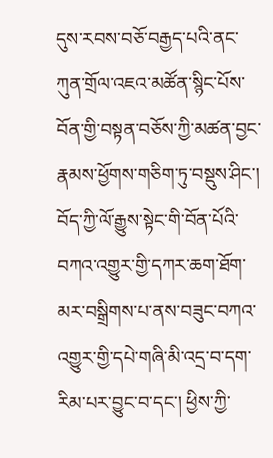དུས་རབས་བཅོ་བརྒྱད་པའི་ནང་ཀུན་གྲོལ་འཇའ་མཚོན་སྙིང་པོས་བོན་གྱི་བསྟན་བཅོས་ཀྱི་མཚན་བྱང་རྣམས་ཕྱོགས་གཅིག་ཏུ་བསྡུས་ཤིང་། བོད་ཀྱི་ལོ་རྒྱུས་སྟེང་གི་བོན་པོའི་བཀའ་འགྱུར་གྱི་དཀར་ཆག་ཐོག་མར་བསྒྲིགས་པ་ནས་བཟུང་བཀའ་འགྱུར་གྱི་དཔེ་གཞི་མི་འདྲ་བ་དག་རིམ་པར་བྱུང་བ་དང་། ཕྱིས་ཀྱི་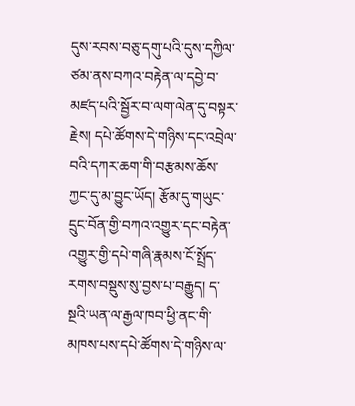དུས་རབས་བཅུ་དགུ་པའི་དུས་དཀྱིལ་ཙམ་ནས་བཀའ་བརྟེན་ལ་དབྱེ་བ་མཛད་པའི་སྦྱོར་བ་ལག་ལེན་དུ་བསྟར་རྗེས། དཔེ་ཚོགས་དེ་གཉིས་དང་འབྲེལ་བའི་དཀར་ཆག་གི་བརྩམས་ཆོས་ཀྱང་དུ་མ་བྱུང་ཡོད། རྩོམ་དུ་གཡུང་དྲུང་བོན་གྱི་བཀའ་འགྱུར་དང་བརྟེན་འགྱུར་གྱི་དཔེ་གཞི་རྣམས་ངོ་སྤྲོད་རགས་བསྡུས་སུ་བྱས་པ་བརྒྱུད། ད་སྔའི་ཡན་ལ་རྒྱལ་ཁབ་ཕྱི་ནང་གི་མཁས་པས་དཔེ་ཚོགས་དེ་གཉིས་ལ་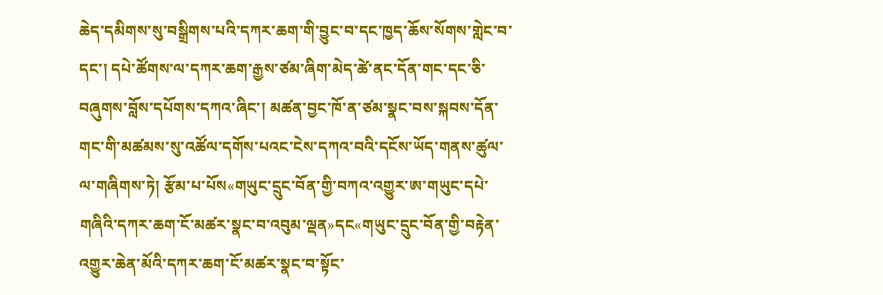ཆེད་དམིགས་སུ་བསྒྲིགས་པའི་དཀར་ཆག་གི་བྱུང་བ་དང་ཁྱད་ཆོས་སོགས་གླེང་བ་དང་། དཔེ་ཚོགས་ལ་དཀར་ཆག་རྒྱས་ཙམ་ཞིག་མེད་ཚེ་ནང་དོན་གང་དང་ཅི་བཞུགས་བློས་དཔོགས་དཀའ་ཞིང་། མཚན་བྱང་ཁོ་ན་ཙམ་སྣང་བས་སྐབས་དོན་གང་གི་མཚམས་སུ་འཚོལ་དགོས་པའང་ངེས་དཀའ་བའི་དངོས་ཡོད་གནས་ཚུལ་ལ་གཞིགས་ཏེ། རྩོམ་པ་པོས«གཡུང་དྲུང་བོན་གྱི་བཀའ་འགྱུར་ཨ་གཡུང་དཔེ་གཞིའི་དཀར་ཆག་ངོ་མཚར་སྣང་བ་འབུམ་ལྡན»དང«གཡུང་དྲུང་བོན་གྱི་བརྟེན་འགྱུར་ཆེན་མོའི་དཀར་ཆག་ངོ་མཚར་སྣང་བ་སྟོང་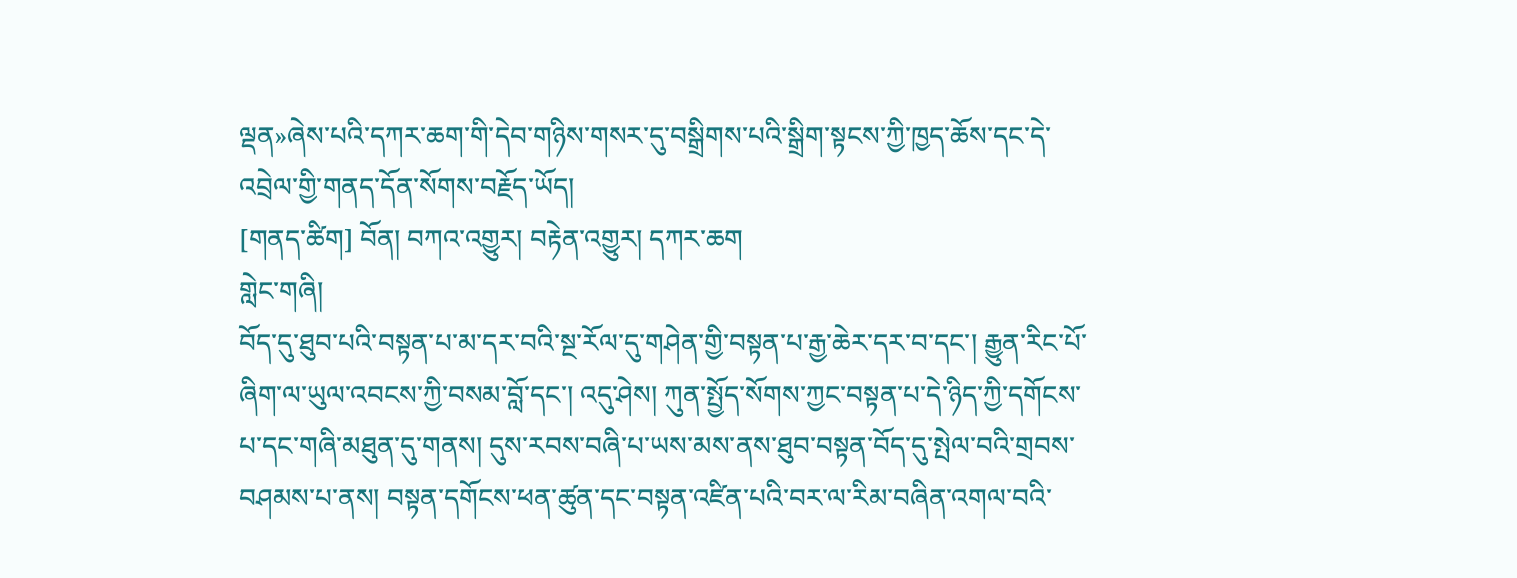ལྡན»ཞེས་པའི་དཀར་ཆག་གི་དེབ་གཉིས་གསར་དུ་བསྒྲིགས་པའི་སྒྲིག་སྟངས་ཀྱི་ཁྱད་ཆོས་དང་དེ་འབྲེལ་གྱི་གནད་དོན་སོགས་བརྗོད་ཡོད།
[གནད་ཚིག] བོན། བཀའ་འགྱུར། བརྟེན་འགྱུར། དཀར་ཆག
གླེང་གཞི།
བོད་དུ་ཐུབ་པའི་བསྟན་པ་མ་དར་བའི་སྔ་རོལ་དུ་གཤེན་གྱི་བསྟན་པ་རྒྱ་ཆེར་དར་བ་དང་། རྒྱུན་རིང་པོ་ཞིག་ལ་ཡུལ་འབངས་ཀྱི་བསམ་བློ་དང་། འདུ་ཤེས། ཀུན་སྤྱོད་སོགས་ཀྱང་བསྟན་པ་དེ་ཉིད་ཀྱི་དགོངས་པ་དང་གཞི་མཐུན་དུ་གནས། དུས་རབས་བཞི་པ་ཡས་མས་ནས་ཐུབ་བསྟན་བོད་དུ་སྤེལ་བའི་གྲབས་བཤམས་པ་ནས། བསྟན་དགོངས་ཕན་ཚུན་དང་བསྟན་འཛིན་པའི་བར་ལ་རིམ་བཞིན་འགལ་བའི་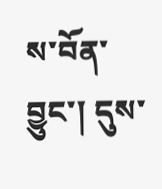ས་བོན་བྱུང་། དུས་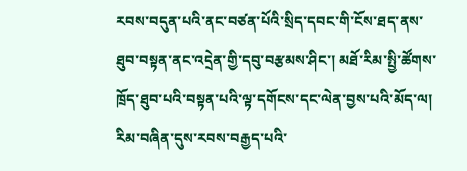རབས་བདུན་པའི་ནང་བཙན་པོའི་སྲིད་དབང་གི་ངོས་ཐད་ནས་ཐུབ་བསྟན་ནང་འདྲེན་གྱི་དབུ་བརྩམས་ཤིང་། མཐོ་རིམ་སྤྱི་ཚོགས་ཁྲོད་ཐུབ་པའི་བསྟན་པའི་ལྟ་དགོངས་དང་ལེན་བྱས་པའི་མོད་ལ། རིམ་བཞིན་དུས་རབས་བརྒྱད་པའི་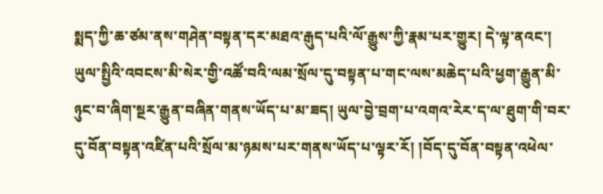སྨད་ཀྱི་ཆ་ཙམ་ནས་གཤེན་བསྟན་དར་མཐའ་རྒུད་པའི་ལོ་རྒྱུས་ཀྱི་རྣམ་པར་གྱུར། དེ་ལྟ་ནའང་། ཡུལ་སྤྱིའི་འབངས་མི་སེར་གྱི་འཚོ་བའི་ལམ་སྲོལ་དུ་བསྟན་པ་གང་ལས་མཆེད་པའི་ཕྱག་རྒྱུན་མི་ཉུང་བ་ཞིག་སྔར་རྒྱུན་བཞིན་གནས་ཡོད་པ་མ་ཟད། ཡུལ་བྱེ་བྲག་པ་འགའ་རེར་ད་ལ་ཐུག་གི་བར་དུ་བོན་བསྟན་འཛིན་པའི་སྲོལ་མ་ཉམས་པར་གནས་ཡོད་པ་ལྟར་རོ། །བོད་དུ་བོན་བསྟན་འཕེལ་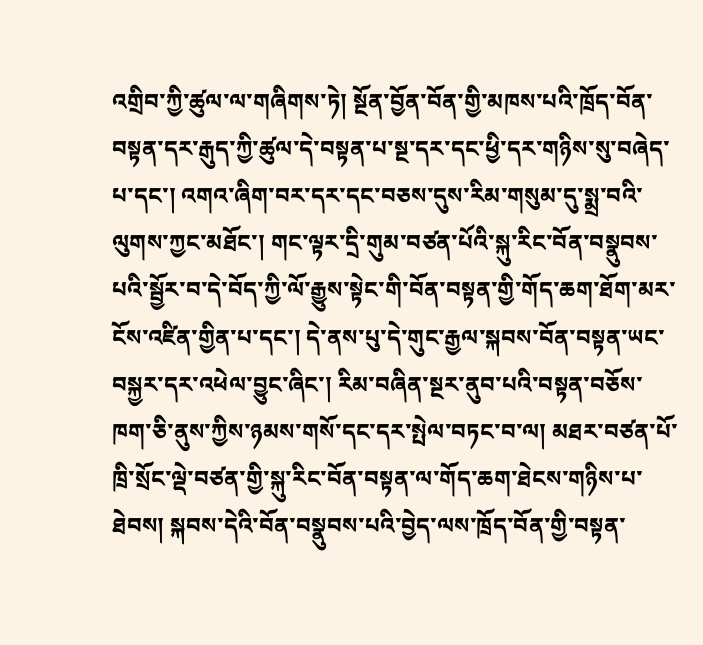འགྲིབ་ཀྱི་ཚུལ་ལ་གཞིགས་ཏེ། སྔོན་བྱོན་བོན་གྱི་མཁས་པའི་ཁྲོད་བོན་བསྟན་དར་རྒུད་ཀྱི་ཚུལ་དེ་བསྟན་པ་སྔ་དར་དང་ཕྱི་དར་གཉིས་སུ་བཞེད་པ་དང་། འགའ་ཞིག་བར་དར་དང་བཅས་དུས་རིམ་གསུམ་དུ་སྨྲ་བའི་ལུགས་ཀྱང་མཐོང་། གང་ལྟར་དྲི་གུམ་བཙན་པོའི་སྐུ་རིང་བོན་བསྣུབས་པའི་སྦྱོར་བ་དེ་བོད་ཀྱི་ལོ་རྒྱུས་སྟེང་གི་བོན་བསྟན་གྱི་གོད་ཆག་ཐོག་མར་ངོས་འཛིན་གྱིན་པ་དང་། དེ་ནས་པུ་དེ་གུང་རྒྱལ་སྐབས་བོན་བསྟན་ཡང་བསྐྱར་དར་འཕེལ་བྱུང་ཞིང་། རིམ་བཞིན་སྔར་ནུབ་པའི་བསྟན་བཅོས་ཁག་ཅི་ནུས་ཀྱིས་ཉམས་གསོ་དང་དར་སྤེལ་བཏང་བ་ལ། མཐར་བཙན་པོ་ཁྲི་སྲོང་ལྡེ་བཙན་གྱི་སྐུ་རིང་བོན་བསྟན་ལ་གོད་ཆག་ཐེངས་གཉིས་པ་ཐེབས། སྐབས་དེའི་བོན་བསྣུབས་པའི་བྱེད་ལས་ཁྲོད་བོན་གྱི་བསྟན་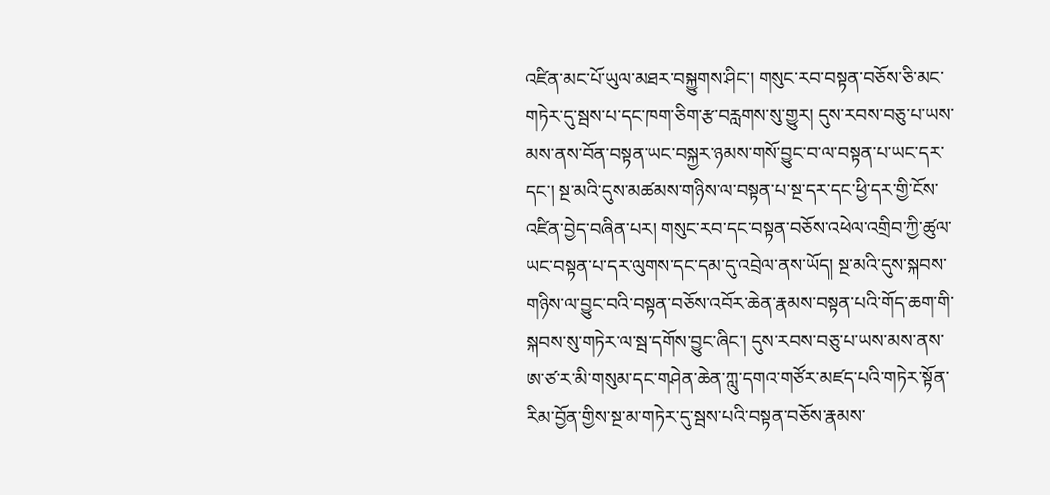འཛིན་མང་པོ་ཡུལ་མཐར་བསྐྱུགས་ཤིང་། གསུང་རབ་བསྟན་བཅོས་ཅི་མང་གཏེར་དུ་སྦས་པ་དང་ཁག་ཅིག་རྩ་བརླགས་སུ་གྱུར། དུས་རབས་བཅུ་པ་ཡས་མས་ནས་བོན་བསྟན་ཡང་བསྐྱར་ཉམས་གསོ་བྱུང་བ་ལ་བསྟན་པ་ཡང་དར་དང་། སྔ་མའི་དུས་མཚམས་གཉིས་ལ་བསྟན་པ་སྔ་དར་དང་ཕྱི་དར་གྱི་ངོས་འཛིན་བྱེད་བཞིན་པར། གསུང་རབ་དང་བསྟན་བཅོས་འཕེལ་འགྲིབ་ཀྱི་ཚུལ་ཡང་བསྟན་པ་དར་ལུགས་དང་དམ་དུ་འབྲེལ་ནས་ཡོད། སྔ་མའི་དུས་སྐབས་གཉིས་ལ་བྱུང་བའི་བསྟན་བཅོས་འབོར་ཆེན་རྣམས་བསྟན་པའི་གོད་ཆག་གི་སྐབས་སུ་གཏེར་ལ་སྦ་དགོས་བྱུང་ཞིང་། དུས་རབས་བཅུ་པ་ཡས་མས་ནས་ཨ་ཙ་ར་མི་གསུམ་དང་གཤེན་ཆེན་ཀླུ་དགའ་གཙོར་མཛད་པའི་གཏེར་སྟོན་རིམ་བྱོན་གྱིས་སྔ་མ་གཏེར་དུ་སྦས་པའི་བསྟན་བཅོས་རྣམས་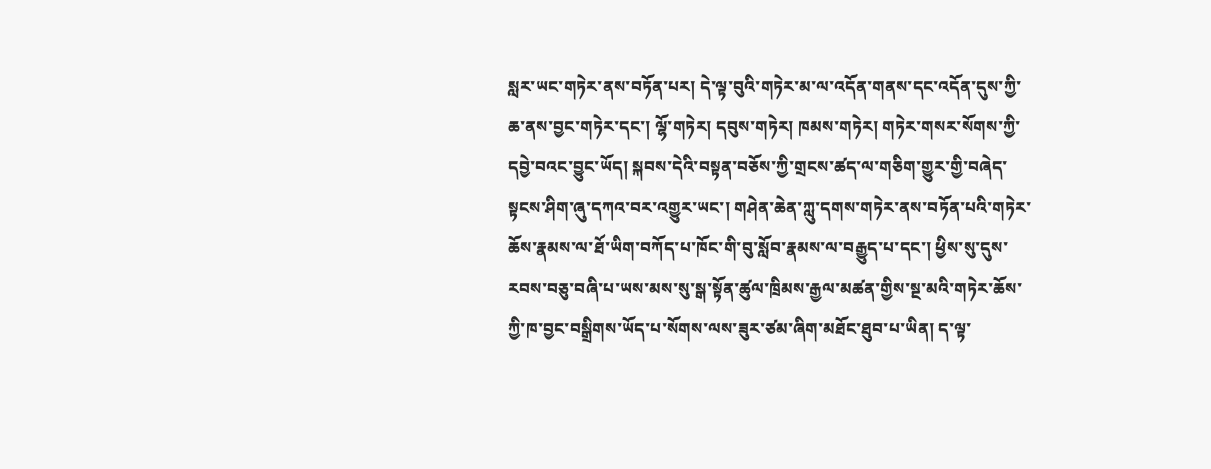སླར་ཡང་གཏེར་ནས་བཏོན་པར། དེ་ལྟ་བུའི་གཏེར་མ་ལ་འདོན་གནས་དང་འདོན་དུས་ཀྱི་ཆ་ནས་བྱང་གཏེར་དང་། ལྷོ་གཏེར། དབུས་གཏེར། ཁམས་གཏེར། གཏེར་གསར་སོགས་ཀྱི་དབྱེ་བའང་བྱུང་ཡོད། སྐབས་དེའི་བསྟན་བཅོས་ཀྱི་གྲངས་ཚད་ལ་གཅིག་གྱུར་གྱི་བཞེད་སྟངས་ཤིག་ཞུ་དཀའ་བར་འགྱུར་ཡང་། གཤེན་ཆེན་ཀླུ་དགས་གཏེར་ནས་བཏོན་པའི་གཏེར་ཆོས་རྣམས་ལ་ཐོ་ཡིག་བཀོད་པ་ཁོང་གི་བུ་སློབ་རྣམས་ལ་བརྒྱུད་པ་དང་། ཕྱིས་སུ་དུས་རབས་བཅུ་བཞི་པ་ཡས་མས་སུ་སྒ་སྟོན་ཚུལ་ཁྲིམས་རྒྱལ་མཚན་གྱིས་སྔ་མའི་གཏེར་ཆོས་ཀྱི་ཁ་བྱང་བསྒྲིགས་ཡོད་པ་སོགས་ལས་ཟུར་ཙམ་ཞིག་མཐོང་ཐུབ་པ་ཡིན། ད་ལྟ་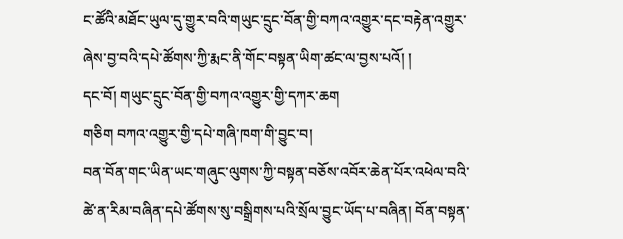ང་ཚོའི་མཐོང་ཡུལ་དུ་གྱུར་བའི་གཡུང་དྲུང་བོན་གྱི་བཀའ་འགྱུར་དང་བརྟེན་འགྱུར་ཞེས་བྱ་བའི་དཔེ་ཚོགས་ཀྱི་རྨང་ནི་གོང་བསྟན་ཡིག་ཚང་ལ་བྱས་པའོ། །
དང་བོ། གཡུང་དྲུང་བོན་གྱི་བཀའ་འགྱུར་གྱི་དཀར་ཆག
གཅིག བཀའ་འགྱུར་གྱི་དཔེ་གཞི་ཁག་གི་བྱུང་བ།
བན་བོན་གང་ཡིན་ཡང་གཞུང་ལུགས་ཀྱི་བསྟན་བཅོས་འབོར་ཆེན་པོར་འཕེལ་བའི་ཚེ་ན་རིམ་བཞིན་དཔེ་ཚོགས་སུ་བསྒྲིགས་པའི་སྲོལ་བྱུང་ཡོད་པ་བཞིན། བོན་བསྟན་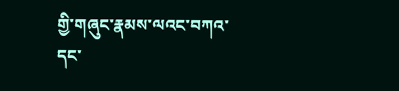གྱི་གཞུང་རྣམས་ལའང་བཀའ་དང་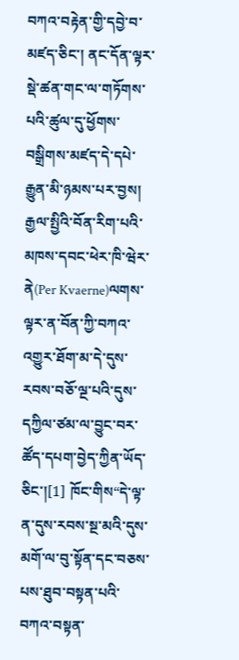བཀའ་བརྟེན་གྱི་དབྱེ་བ་མཛད་ཅིང་། ནང་དོན་ལྟར་སྡེ་ཚན་གང་ལ་གཏོགས་པའི་ཚུལ་དུ་ཕྱོགས་བསྒྲིགས་མཛད་དེ་དཔེ་རྒྱུན་མི་ཉམས་པར་བྱས། རྒྱལ་སྤྱིའི་བོན་རིག་པའི་མཁས་དབང་ཕེར་ཁི་ཝེར་ནེ(Per Kvaerne)ལགས་ལྟར་ན་བོན་ཀྱི་བཀའ་འགྱུར་ཐོག་མ་དེ་དུས་རབས་བཅོ་ལྔ་པའི་དུས་དཀྱིལ་ཙམ་ལ་བྱུང་བར་ཚོད་དཔག་བྱེད་ཀྱིན་ཡོད་ཅིང་།[1] ཁོང་གིས“དེ་ལྟ་ན་དུས་རབས་སྔ་མའི་དུས་མགོ་ལ་བུ་སྟོན་དང་བཅས་པས་ཐུབ་བསྟན་པའི་བཀའ་བསྟན་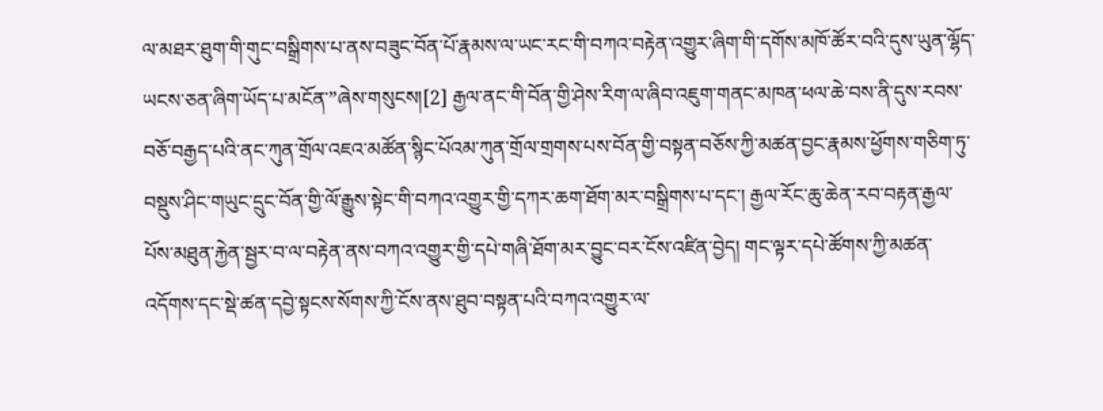ལ་མཐར་ཐུག་གི་གུང་བསྒྲིགས་པ་ནས་བཟུང་བོན་པོ་རྣམས་ལ་ཡང་རང་གི་བཀའ་བརྟེན་འགྱུར་ཞིག་གི་དགོས་མཁོ་ཚོར་བའི་དུས་ཡུན་ལྷོད་ཡངས་ཅན་ཞིག་ཡོད་པ་མངོན་”ཞེས་གསུངས།[2] རྒྱལ་ནང་གི་བོན་གྱི་ཤེས་རིག་ལ་ཞིབ་འཇུག་གནང་མཁན་ཕལ་ཆེ་བས་ནི་དུས་རབས་བཅོ་བརྒྱད་པའི་ནང་ཀུན་གྲོལ་འཇའ་མཚོན་སྙིང་པོའམ་ཀུན་གྲོལ་གྲགས་པས་བོན་གྱི་བསྟན་བཅོས་ཀྱི་མཚན་བྱང་རྣམས་ཕྱོགས་གཅིག་ཏུ་བསྡུས་ཤིང་གཡུང་དྲུང་བོན་གྱི་ལོ་རྒྱུས་སྟེང་གི་བཀའ་འགྱུར་གྱི་དཀར་ཆག་ཐོག་མར་བསྒྲིགས་པ་དང་། རྒྱལ་རོང་ཆུ་ཆེན་རབ་བརྟན་རྒྱལ་པོས་མཐུན་རྐྱེན་སྦྱར་བ་ལ་བརྟེན་ནས་བཀའ་འགྱུར་གྱི་དཔེ་གཞི་ཐོག་མར་བྱུང་བར་ངོས་འཛིན་བྱེད། གང་ལྟར་དཔེ་ཚོགས་ཀྱི་མཚན་འདོགས་དང་སྡེ་ཚན་དབྱེ་སྟངས་སོགས་ཀྱི་ངོས་ནས་ཐུབ་བསྟན་པའི་བཀའ་འགྱུར་ལ་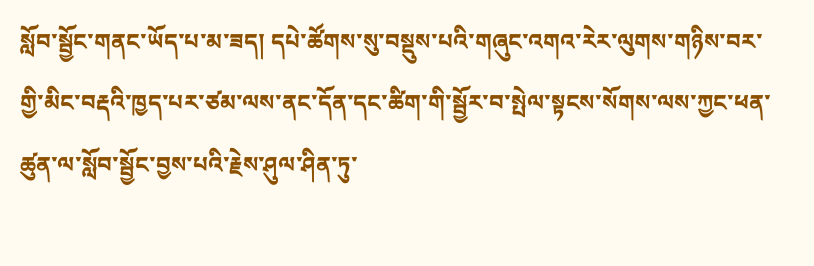སློབ་སྦྱོང་གནང་ཡོད་པ་མ་ཟད། དཔེ་ཚོགས་སུ་བསྡུས་པའི་གཞུང་འགའ་རེར་ལུགས་གཉིས་བར་གྱི་མིང་བརྡའི་ཁྱད་པར་ཙམ་ལས་ནང་དོན་དང་ཚིག་གི་སྦྱོར་བ་སྤེལ་སྟངས་སོགས་ལས་ཀྱང་ཕན་ཚུན་ལ་སློབ་སྦྱོང་བྱས་པའི་རྗེས་ཤུལ་ཤིན་ཏུ་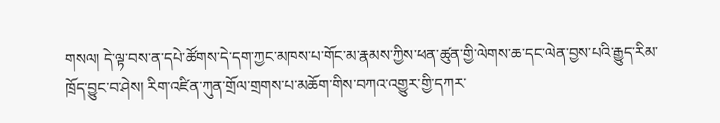གསལ། དེ་ལྟ་བས་ན་དཔེ་ཚོགས་དེ་དག་ཀྱང་མཁས་པ་གོང་མ་རྣམས་ཀྱིས་ཕན་ཚུན་གྱི་ལེགས་ཆ་དང་ལེན་བྱས་པའི་རྒྱུད་རིམ་ཁྲོད་བྱུང་བ་ཤེས། རིག་འཛིན་ཀུན་གྲོལ་གྲགས་པ་མཆོག་གིས་བཀའ་འགྱུར་གྱི་དཀར་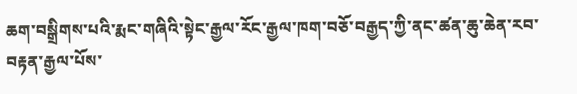ཆག་བསྒྲིགས་པའི་རྨང་གཞིའི་སྟེང་རྒྱལ་རོང་རྒྱལ་ཁག་བཅོ་བརྒྱད་ཀྱི་ནང་ཚན་ཆུ་ཆེན་རབ་བརྟན་རྒྱལ་པོས་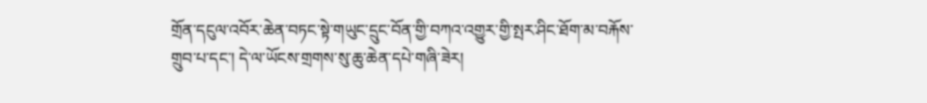གྲོན་དངུལ་འབོར་ཆེན་བཏང་སྟེ་གཡུང་དྲུང་བོན་གྱི་བཀའ་འགྱུར་གྱི་སྤར་ཤིང་ཐོག་མ་བརྐོས་གྲུབ་པ་དང་། དེ་ལ་ཡོངས་གྲགས་སུ་ཆུ་ཆེན་དཔེ་གཞི་ཟེར།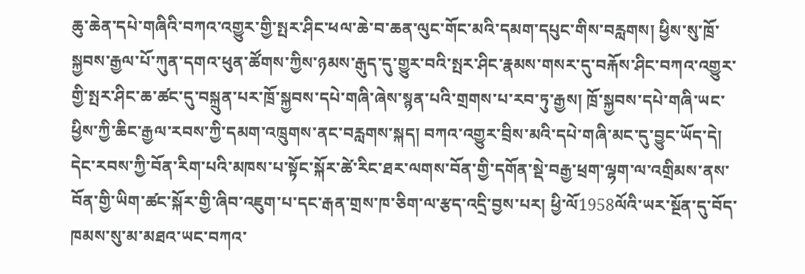ཆུ་ཆེན་དཔེ་གཞིའི་བཀའ་འགྱུར་གྱི་སྤར་ཤིང་ཕལ་ཆེ་བ་ཆན་ལུང་གོང་མའི་དམག་དཔུང་གིས་བརླགས། ཕྱིས་སུ་ཁྲོ་སྐྱབས་རྒྱལ་པོ་ཀུན་དགའ་ཕུན་ཚོགས་ཀྱིས་ཉམས་རྒུད་དུ་གྱུར་བའི་སྤར་ཤིང་རྣམས་གསར་དུ་བརྐོས་ཤིང་བཀའ་འགྱུར་གྱི་སྤར་ཤིང་ཆ་ཚང་དུ་བསྐྲུན་པར་ཁྲོ་སྐྱབས་དཔེ་གཞི་ཞེས་སྙན་པའི་གྲགས་པ་རབ་ཏུ་རྒྱས། ཁྲོ་སྐྱབས་དཔེ་གཞི་ཡང་ཕྱིས་ཀྱི་ཆིང་རྒྱལ་རབས་ཀྱི་དམག་འཁྲུགས་ནང་བརླགས་སྐད། བཀའ་འགྱུར་བྲིས་མའི་དཔེ་གཞི་མང་དུ་བྱུང་ཡོད་དེ། དེང་རབས་ཀྱི་བོན་རིག་པའི་མཁས་པ་སྟོང་སྐོར་ཚེ་རིང་ཐར་ལགས་བོན་གྱི་དགོན་སྡེ་བརྒྱ་ཕྲག་ལྷག་ལ་འགྲིམས་ནས་བོན་གྱི་ཡིག་ཚང་སྐོར་གྱི་ཞིབ་འཇུག་པ་དང་རྒན་གྲས་ཁ་ཅིག་ལ་རྩད་འདྲི་བྱས་པར། ཕྱི་ལོ1958ལོའི་ཡར་སྔོན་དུ་བོད་ཁམས་སུ་མ་མཐའ་ཡང་བཀའ་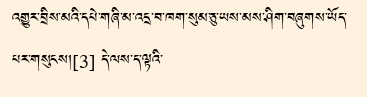འགྱུར་བྲིས་མའི་དཔེ་གཞི་མ་འདྲ་བ་ཁག་སུམ་ཅུ་ཡས་མས་ཤིག་བཞུགས་ཡོད་པར་གསུངས།[3] དེ་ལས་ད་ལྟའི་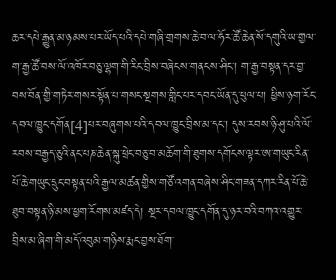ཆར་དཔེ་རྒྱུན་མ་ཉམས་པར་ཡོད་པའི་དཔེ་གཞི་གྲགས་ཆེ་བ་ལ་ཧོར་ཚོ་ཆེན་སོ་དགུའི་ཡ་གྱལ་ག་རྒྱ་ཚོ་བས་ལོ་འཁོར་བཅུ་ལྷག་གི་རིང་བྲིས་བཞེངས་གནངས་ཤིང་། ག་རྒྱ་བསྟན་དར་བྱ་བས་བོན་གྱི་གཏེར་གསར་སྟོན་པ་གསང་སྔགས་གླིང་པར་དབང་ཡོན་དུ་ཕུལ་པ། ཕྱིས་ཉག་རོང་དབལ་ཁྱུང་དགོན[4]པར་བཞུགས་པའི་དབལ་ཁྱུང་བྲིས་མ་དང་། དུས་རབས་ཉི་ཤུ་པའི་ལོ་རབས་བརྒྱད་ཅུའི་ནང་པཎ་ཆེན་སྐུ་ཕྲེང་བཅུ་བ་མཆོག་གི་ཐུགས་དགོངས་ལྟར་ཨ་གཡུང་རིན་པོ་ཆེ་གཡུང་དྲུང་བསྟན་པའི་རྒྱལ་མཚན་གྱིས་གཙོ་འགན་བཞེས་ཤིང་གཟན་དཀར་རིན་པོ་ཆེ་ཐུབ་བསྟན་ཉི་མས་ཕྱག་རོགས་མཛད་དེ། སྔར་དབལ་ཁྱུང་དགོན་དུ་ཉར་བའི་བཀའ་འགྱུར་བྲིས་མ་ཞིག་གི་མདོ་འབུམ་གཉིས་རྨང་བྱས་ཐོག་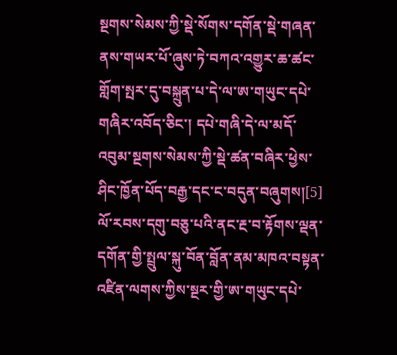སྔགས་སེམས་ཀྱི་སྡེ་སོགས་དགོན་སྡེ་གཞན་ནས་གཡར་པོ་ཞུས་ཏེ་བཀའ་འགྱུར་ཆ་ཚང་གློག་སྤར་དུ་བསྐྲུན་པ་དེ་ལ་ཨ་གཡུང་དཔེ་གཞིར་འབོད་ཅིང་། དཔེ་གཞི་དེ་ལ་མདོ་འབུམ་སྔགས་སེམས་ཀྱི་སྡེ་ཚན་བཞིར་ཕྱེས་ཤིང་ཁྱོན་པོད་བརྒྱ་དང་ང་བདུན་བཞུགས།[5] ལོ་རབས་དགུ་བཅུ་པའི་ནང་རྔ་བ་རྟོགས་ལྡན་དགོན་གྱི་སྤྲུལ་སྐུ་བོན་བློན་ནམ་མཁའ་བསྟན་འཛིན་ལགས་ཀྱིས་སྔར་གྱི་ཨ་གཡུང་དཔེ་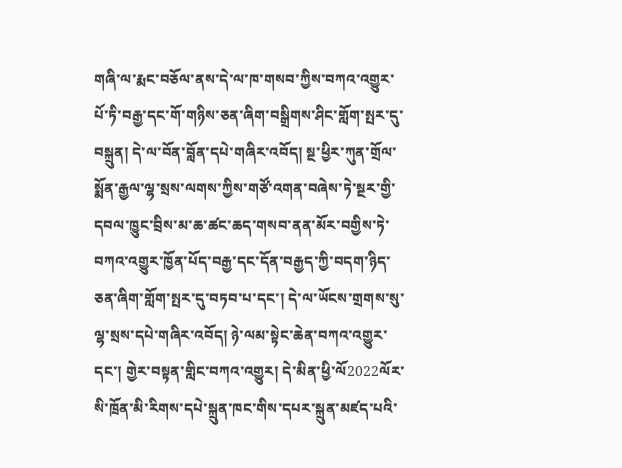གཞི་ལ་རྨང་བཅོལ་ནས་དེ་ལ་ཁ་གསབ་ཀྱིས་བཀའ་འགྱུར་པོ་ཏི་བརྒྱ་དང་གོ་གཉིས་ཅན་ཞིག་བསྒྲིགས་ཤིང་གློག་སྤར་དུ་བསྐྲུན། དེ་ལ་བོན་བློན་དཔེ་གཞིར་འབོད། སྔ་ཕྱིར་ཀུན་གྲོལ་སྨོན་རྒྱལ་ལྷ་སྲས་ལགས་ཀྱིས་གཙོ་འགན་བཞེས་ཏེ་སྔར་གྱི་དབལ་ཁྱུང་བྲིས་མ་ཆ་ཚང་ཆད་གསབ་ནན་མོར་བགྱིས་ཏེ་བཀའ་འགྱུར་ཁྱོན་པོད་བརྒྱ་དང་དོན་བརྒྱད་ཀྱི་བདག་ཉིད་ཅན་ཞིག་གློག་སྤར་དུ་བཏབ་པ་དང་། དེ་ལ་ཡོངས་གྲགས་སུ་ལྷ་སྲས་དཔེ་གཞིར་འབོད། ཉེ་ལམ་སྟེང་ཆེན་བཀའ་འགྱུར་དང་། གྱེར་བསྟན་གླིང་བཀའ་འགྱུར། དེ་མིན་ཕྱི་ལོ2022ལོར་སི་ཁྲོན་མི་རིགས་དཔེ་སྐྲུན་ཁང་གིས་དཔར་སྐྲུན་མཛད་པའི་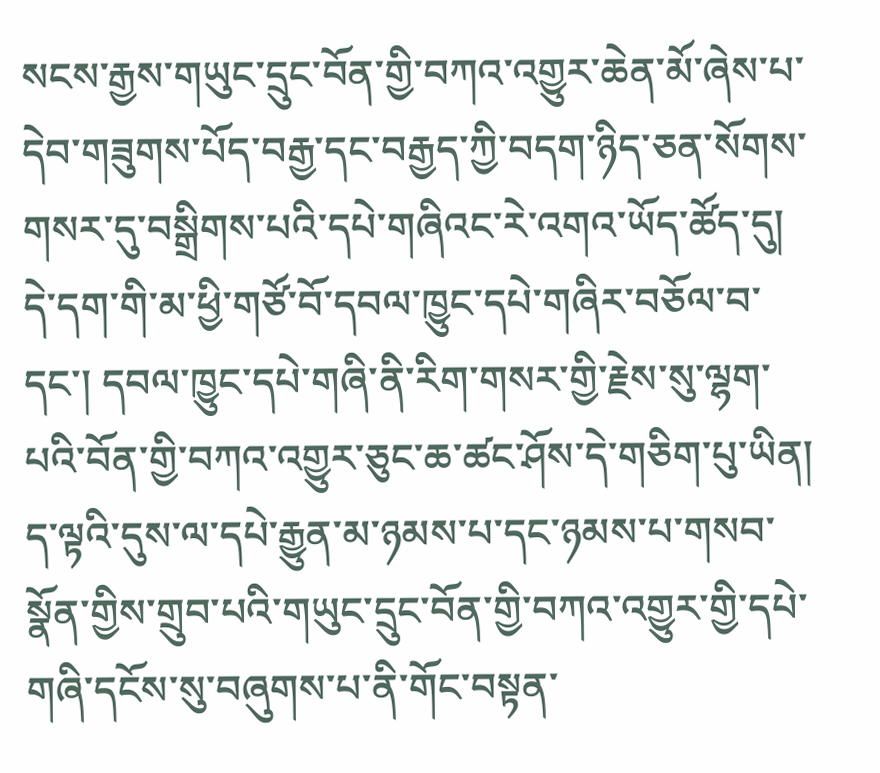སངས་རྒྱས་གཡུང་དྲུང་བོན་གྱི་བཀའ་འགྱུར་ཆེན་མོ་ཞེས་པ་དེབ་གཟུགས་པོད་བརྒྱ་དང་བརྒྱད་ཀྱི་བདག་ཉིད་ཅན་སོགས་གསར་དུ་བསྒྲིགས་པའི་དཔེ་གཞིའང་རེ་འགའ་ཡོད་ཚོད་དུ། དེ་དག་གི་མ་ཕྱི་གཙོ་བོ་དབལ་ཁྱུང་དཔེ་གཞིར་བཅོལ་བ་དང་། དབལ་ཁྱུང་དཔེ་གཞི་ནི་རིག་གསར་གྱི་རྗེས་སུ་ལྷག་པའི་བོན་གྱི་བཀའ་འགྱུར་ཅུང་ཆ་ཚང་ཤོས་དེ་གཅིག་པུ་ཡིན། ད་ལྟའི་དུས་ལ་དཔེ་རྒྱུན་མ་ཉམས་པ་དང་ཉམས་པ་གསབ་སྣོན་གྱིས་གྲུབ་པའི་གཡུང་དྲུང་བོན་གྱི་བཀའ་འགྱུར་གྱི་དཔེ་གཞི་དངོས་སུ་བཞུགས་པ་ནི་གོང་བསྟན་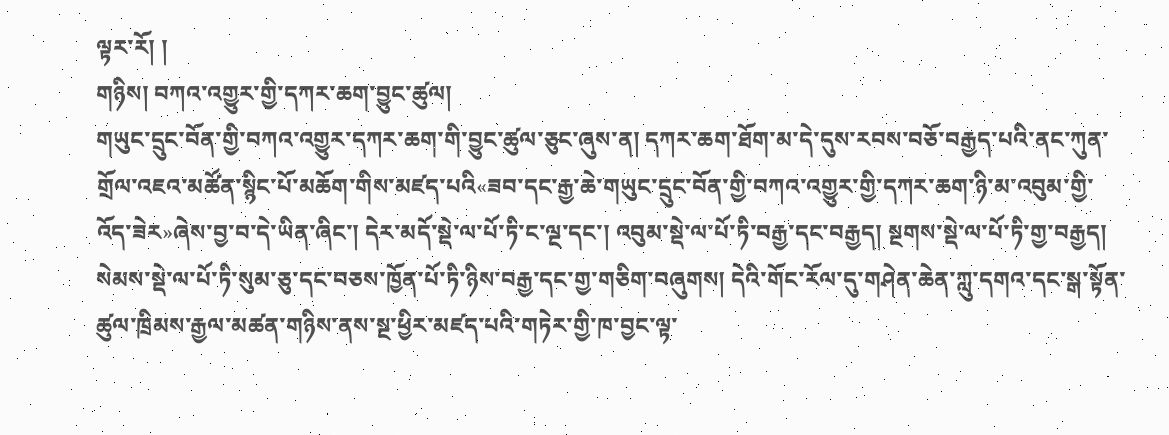ལྟར་རོ། །
གཉིས། བཀའ་འགྱུར་གྱི་དཀར་ཆག་བྱུང་ཚུལ།
གཡུང་དྲུང་བོན་གྱི་བཀའ་འགྱུར་དཀར་ཆག་གི་བྱུང་ཚུལ་ཅུང་ཞུས་ན། དཀར་ཆག་ཐོག་མ་དེ་དུས་རབས་བཅོ་བརྒྱད་པའི་ནང་ཀུན་གྲོལ་འཇའ་མཚོན་སྙིང་པོ་མཆོག་གིས་མཛད་པའི«ཟབ་དང་རྒྱ་ཆེ་གཡུང་དྲུང་བོན་གྱི་བཀའ་འགྱུར་གྱི་དཀར་ཆག་ཉི་མ་འབུམ་གྱི་འོད་ཟེར»ཞེས་བྱ་བ་དེ་ཡིན་ཞིང་། དེར་མདོ་སྡེ་ལ་པོ་ཏི་ང་ལྔ་དང་། འབུམ་སྡེ་ལ་པོ་ཏི་བརྒྱ་དང་བརྒྱད། སྔགས་སྡེ་ལ་པོ་ཏི་གྱ་བརྒྱད། སེམས་སྡེ་ལ་པོ་ཏི་སུམ་ཅུ་དང་བཅས་ཁྱོན་པོ་ཏི་ཉིས་བརྒྱ་དང་གྱ་གཅིག་བཞུགས། དེའི་གོང་རོལ་དུ་གཤེན་ཆེན་ཀླུ་དགའ་དང་སྒ་སྟོན་ཚུལ་ཁྲིམས་རྒྱལ་མཚན་གཉིས་ནས་སྔ་ཕྱིར་མཛད་པའི་གཏེར་གྱི་ཁ་བྱང་ལྟ་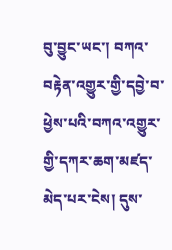བུ་བྱུང་ཡང་། བཀའ་བརྟེན་འགྱུར་གྱི་དབྱེ་བ་ཕྱེས་པའི་བཀའ་འགྱུར་གྱི་དཀར་ཆག་མཛད་མེད་པར་ངེས། དུས་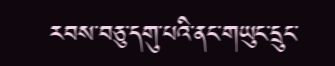རབས་བཅུ་དགུ་པའི་ནང་གཡུང་དྲུང་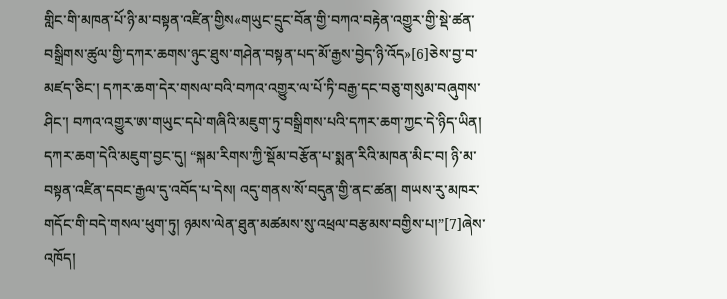གླིང་གི་མཁན་པོ་ཉི་མ་བསྟན་འཛིན་གྱིས«གཡུང་དྲུང་བོན་གྱི་བཀའ་བརྟེན་འགྱུར་གྱི་སྡེ་ཚན་བསྒྲིགས་ཚུལ་གྱི་དཀར་ཆགས་ཉུང་ཐུས་གཤེན་བསྟན་པད་མོ་རྒྱས་བྱེད་ཉི་འོད»[6]ཅེས་བྱ་བ་མཛད་ཅིང་། དཀར་ཆག་དེར་གསལ་བའི་བཀའ་འགྱུར་ལ་པོ་ཏི་བརྒྱ་དང་བཅུ་གསུམ་བཞུགས་ཤིང་། བཀའ་འགྱུར་ཨ་གཡུང་དཔེ་གཞིའི་མཇུག་ཏུ་བསྒྲིགས་པའི་དཀར་ཆག་ཀྱང་དེ་ཉིད་ཡིན། དཀར་ཆག་དེའི་མཇུག་བྱང་དུ། “སྐམ་རིགས་ཀྱི་སྡོམ་བརྩོན་པ་སྨན་རིའི་མཁན་མིང་བ། ཉི་མ་བསྟན་འཛིན་དབང་རྒྱལ་དུ་འབོད་པ་དེས། འདུ་གནས་སོ་བདུན་གྱི་ནང་ཚན། གཡས་རུ་མཁར་གདོང་གི་བདེ་གསལ་ཕུག་ཏུ། ཉམས་ལེན་ཐུན་མཚམས་སུ་འཕྲལ་བརྩམས་བགྱིས་པ།”[7]ཞེས་འཁོད།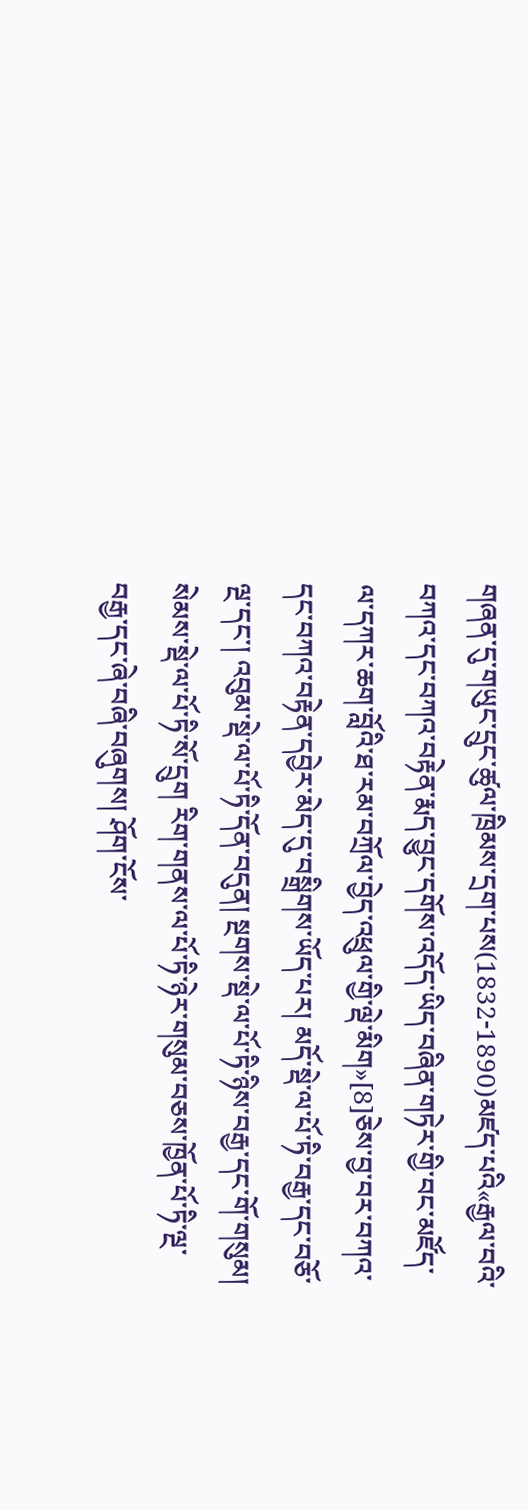གཞན་དུ་གཡུང་དྲུང་ཚུལ་ཁྲིམས་དྲག་པས(1832-1890)མཛད་པའི«རྒྱལ་བའི་བཀའ་དང་བཀའ་བརྟེན་རྨད་བྱུང་དགོས་འདོད་ཡིད་བཞིན་གཏེར་གྱི་བང་མཛོད་ལ་དཀར་ཆག་བློའི་ཐ་རམ་བཀྲོལ་བྱེད་འཕྲུལ་གྱི་ལྡེ་མིག»[8]ཅེས་བྱ་བར་བཀའ་དང་བཀའ་བརྟེན་དབྱེར་མེད་དུ་བསྒྲིགས་ཡོད་པར། མདོ་སྡེ་ལ་པོ་ཏི་བརྒྱ་དང་བཅོ་ལྔ་དང་། འབུམ་སྡེ་ལ་པོ་ཏི་དོན་བདུན། སྔགས་སྡེ་ལ་པོ་ཏི་ཉིས་བརྒྱ་དང་གོ་གསུམ། སེམས་སྡེ་ལ་པོ་ཏི་སོ་དྲུག རིག་གནས་ལ་པོ་ཏི་ཉེར་གསུམ་བཅས་ཁྱོན་པོ་ཏི་ལྔ་བརྒྱ་དང་ཞེ་བཞི་བཞུགས། ཤོག་ངོས་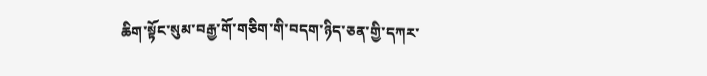ཆིག་སྟོང་སུམ་བརྒྱ་གོ་གཅིག་གི་བདག་ཉིད་ཅན་གྱི་དཀར་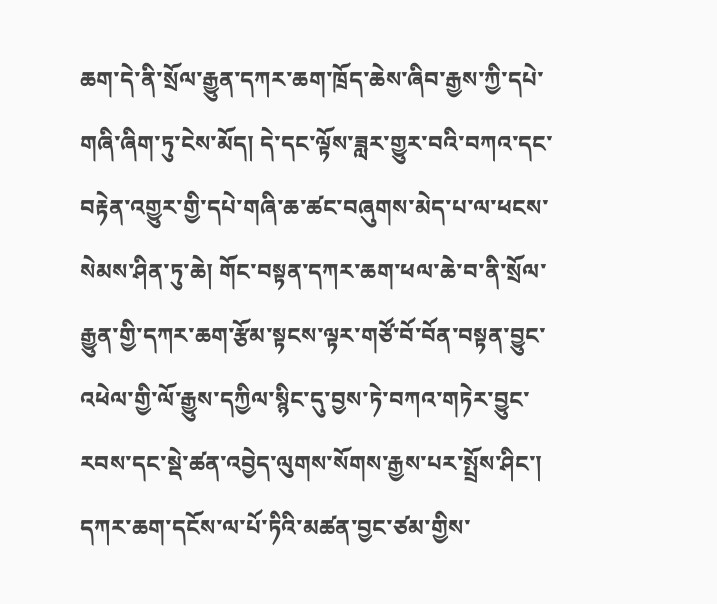ཆག་དེ་ནི་སྲོལ་རྒྱུན་དཀར་ཆག་ཁྲོད་ཆེས་ཞིབ་རྒྱས་ཀྱི་དཔེ་གཞི་ཞིག་ཏུ་ངེས་མོད། དེ་དང་ལྟོས་ཟླར་གྱུར་བའི་བཀའ་དང་བརྟེན་འགྱུར་གྱི་དཔེ་གཞི་ཆ་ཚང་བཞུགས་མེད་པ་ལ་ཕངས་སེམས་ཤིན་ཏུ་ཆེ། གོང་བསྟན་དཀར་ཆག་ཕལ་ཆེ་བ་ནི་སྲོལ་རྒྱུན་གྱི་དཀར་ཆག་རྩོམ་སྟངས་ལྟར་གཙོ་བོ་བོན་བསྟན་བྱུང་འཕེལ་གྱི་ལོ་རྒྱུས་དཀྱིལ་སྙིང་དུ་བྱས་ཏེ་བཀའ་གཏེར་བྱུང་རབས་དང་སྡེ་ཚན་འབྱེད་ལུགས་སོགས་རྒྱས་པར་སྤྲོས་ཤིང་། དཀར་ཆག་དངོས་ལ་པོ་ཏིའི་མཚན་བྱང་ཙམ་གྱིས་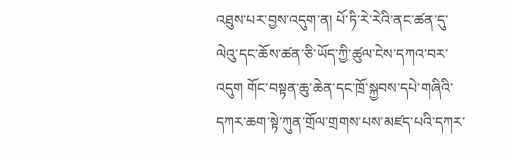འཐུས་པར་བྱས་འདུག་ན། པོ་ཏི་རེ་རེའི་ནང་ཚན་དུ་ལེའུ་དང་ཆོས་ཚན་ཅི་ཡོད་ཀྱི་ཚུལ་ངེས་དཀའ་བར་འདུག གོང་བསྟན་ཆུ་ཆེན་དང་ཁྲོ་སྐྱབས་དཔེ་གཞིའི་དཀར་ཆག་སྟེ་ཀུན་གྲོལ་གྲགས་པས་མཛད་པའི་དཀར་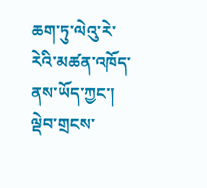ཆག་ཏུ་ལེའུ་རེ་རེའི་མཚན་འཁོད་ནས་ཡོད་ཀྱང་། ལྡེབ་གྲངས་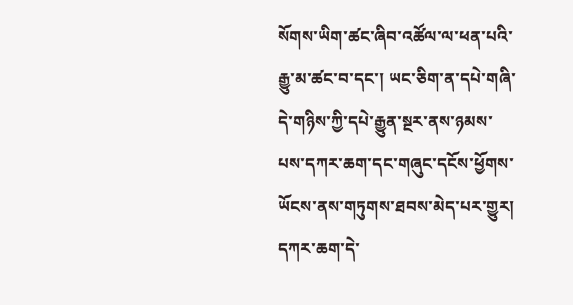སོགས་ཡིག་ཚང་ཞིབ་འཚོལ་ལ་ཕན་པའི་རྒྱུ་མ་ཚང་བ་དང་། ཡང་ཅིག་ན་དཔེ་གཞི་དེ་གཉིས་ཀྱི་དཔེ་རྒྱུན་སྔར་ནས་ཉམས་པས་དཀར་ཆག་དང་གཞུང་དངོས་ཕྱོགས་ཡོངས་ནས་གཏུགས་ཐབས་མེད་པར་གྱུར། དཀར་ཆག་དེ་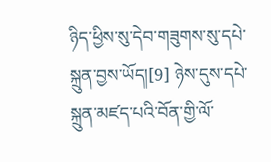ཉིད་ཕྱིས་སུ་དེབ་གཟུགས་སུ་དཔེ་སྐྲུན་བྱས་ཡོད།[9] ཉེས་དུས་དཔེ་སྐྲུན་མཛད་པའི་བོན་གྱི་ལོ་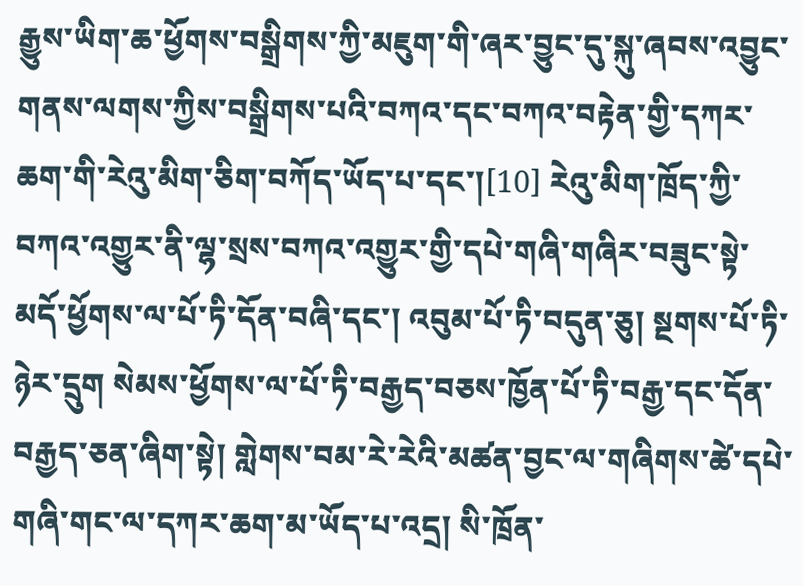རྒྱུས་ཡིག་ཆ་ཕྱོགས་བསྒྲིགས་ཀྱི་མཇུག་གི་ཞར་བྱུང་དུ་སྐུ་ཞབས་འབྱུང་གནས་ལགས་ཀྱིས་བསྒྲིགས་པའི་བཀའ་དང་བཀའ་བརྟེན་གྱི་དཀར་ཆག་གི་རེའུ་མིག་ཅིག་བཀོད་ཡོད་པ་དང་།[10] རེའུ་མིག་ཁྲོད་ཀྱི་བཀའ་འགྱུར་ནི་ལྷ་སྲས་བཀའ་འགྱུར་གྱི་དཔེ་གཞི་གཞིར་བཟུང་སྟེ་མདོ་ཕྱོགས་ལ་པོ་ཏི་དོན་བཞི་དང་། འབུམ་པོ་ཏི་བདུན་ཅུ། སྔགས་པོ་ཏི་ཉེར་དྲུག སེམས་ཕྱོགས་ལ་པོ་ཏི་བརྒྱད་བཅས་ཁྱོན་པོ་ཏི་བརྒྱ་དང་དོན་བརྒྱད་ཅན་ཞིག་སྟེ། གླེགས་བམ་རེ་རེའི་མཚན་བྱང་ལ་གཞིགས་ཚེ་དཔེ་གཞི་གང་ལ་དཀར་ཆག་མ་ཡོད་པ་འདྲ། སི་ཁྲོན་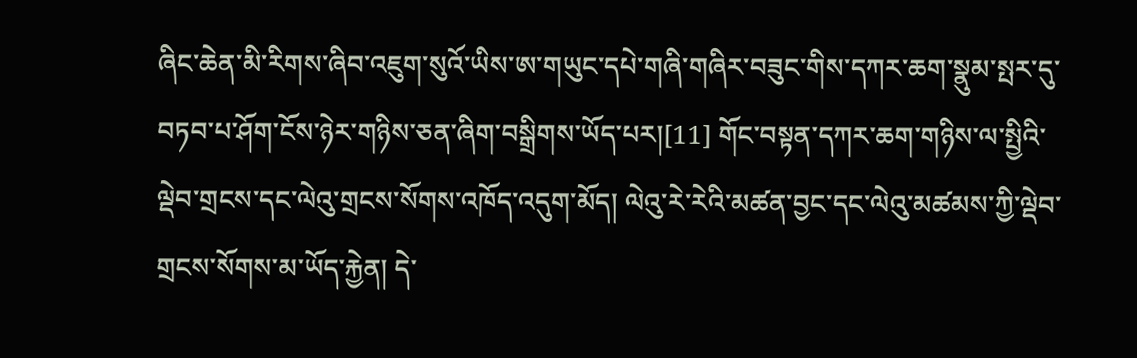ཞིང་ཆེན་མི་རིགས་ཞིབ་འཇུག་སུའོ་ཡིས་ཨ་གཡུང་དཔེ་གཞི་གཞིར་བཟུང་གིས་དཀར་ཆག་སྣུམ་སྤར་དུ་བཏབ་པ་ཤོག་ངོས་ཉེར་གཉིས་ཅན་ཞིག་བསྒྲིགས་ཡོད་པར།[11] གོང་བསྟན་དཀར་ཆག་གཉིས་ལ་སྤྱིའི་ལྡེབ་གྲངས་དང་ལེའུ་གྲངས་སོགས་འཁོད་འདུག་མོད། ལེའུ་རེ་རེའི་མཚན་བྱང་དང་ལེའུ་མཚམས་ཀྱི་ལྡེབ་གྲངས་སོགས་མ་ཡོད་རྐྱེན། དེ་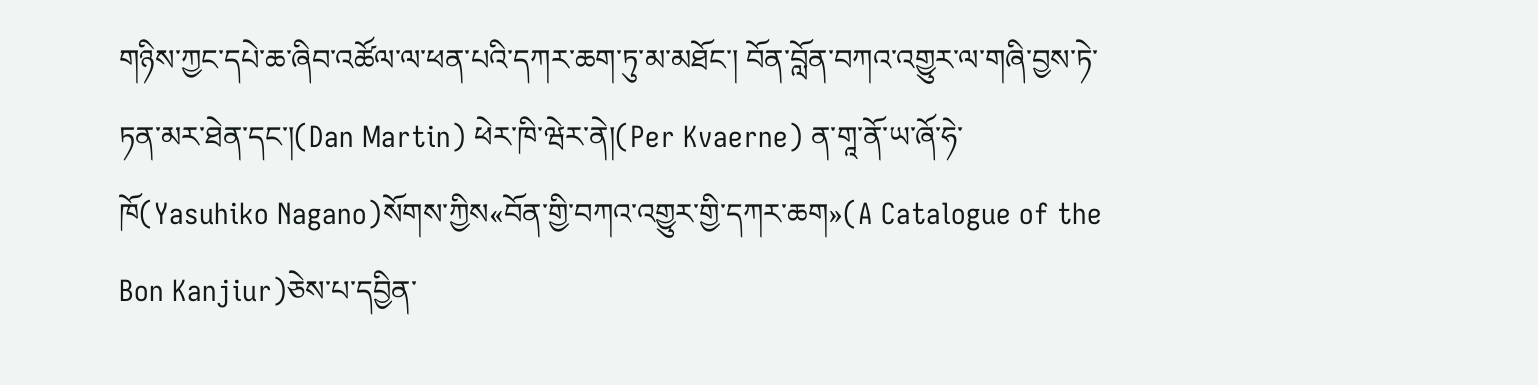གཉིས་ཀྱང་དཔེ་ཆ་ཞིབ་འཚོལ་ལ་ཕན་པའི་དཀར་ཆག་ཏུ་མ་མཐོང་། བོན་བློན་བཀའ་འགྱུར་ལ་གཞི་བྱས་ཏེ་ཏན་མར་ཐེན་དང་།(Dan Martin) ཕེར་ཁི་ཝེར་ནེ།(Per Kvaerne) ན་གཱ་ནོ་ཡ་ཞོ་ཧེ་ཁོ(Yasuhiko Nagano)སོགས་ཀྱིས«བོན་གྱི་བཀའ་འགྱུར་གྱི་དཀར་ཆག»(A Catalogue of the Bon Kanjiur)ཅེས་པ་དབྱིན་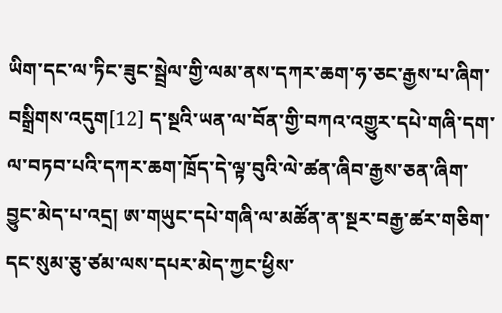ཡིག་དང་ལ་ཏིང་ཟུང་སྦྲེལ་གྱི་ལམ་ནས་དཀར་ཆག་ཧ་ཅང་རྒྱས་པ་ཞིག་བསྒྲིགས་འདུག[12] ད་སྔའི་ཡན་ལ་བོན་གྱི་བཀའ་འགྱུར་དཔེ་གཞི་དག་ལ་བཏབ་པའི་དཀར་ཆག་ཁྲོད་དེ་ལྟ་བུའི་ལེ་ཚན་ཞིབ་རྒྱས་ཅན་ཞིག་བྱུང་མེད་པ་འདྲ། ཨ་གཡུང་དཔེ་གཞི་ལ་མཚོན་ན་སྔར་བརྒྱ་ཚར་གཅིག་དང་སུམ་ཅུ་ཙམ་ལས་དཔར་མེད་ཀྱང་ཕྱིས་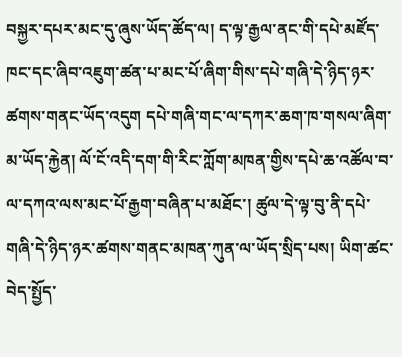བསྐྱར་དཔར་མང་དུ་ཞུས་ཡོད་ཚོད་ལ། ད་ལྟ་རྒྱལ་ནང་གི་དཔེ་མཛོད་ཁང་དང་ཞིབ་འཇུག་ཚན་པ་མང་པོ་ཞིག་གིས་དཔེ་གཞི་དེ་ཉིད་ཉར་ཚགས་གནང་ཡོད་འདུག དཔེ་གཞི་གང་ལ་དཀར་ཆག་ཁ་གསལ་ཞིག་མ་ཡོད་རྐྱེན། ལོ་ངོ་འདི་དག་གི་རིང་ཀློག་མཁན་གྱིས་དཔེ་ཆ་འཚོལ་བ་ལ་དཀའ་ལས་མང་པོ་རྒྱག་བཞིན་པ་མཐོང་། ཚུལ་དེ་ལྟ་བུ་ནི་དཔེ་གཞི་དེ་ཉིད་ཉར་ཚགས་གནང་མཁན་ཀུན་ལ་ཡོད་སྲིད་པས། ཡིག་ཚང་བེད་སྤྱོད་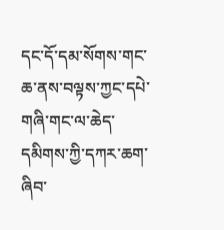དང་དོ་དམ་སོགས་གང་ཆ་ནས་བལྟས་ཀྱང་དཔེ་གཞི་གང་ལ་ཆེད་དམིགས་ཀྱི་དཀར་ཆག་ཞིབ་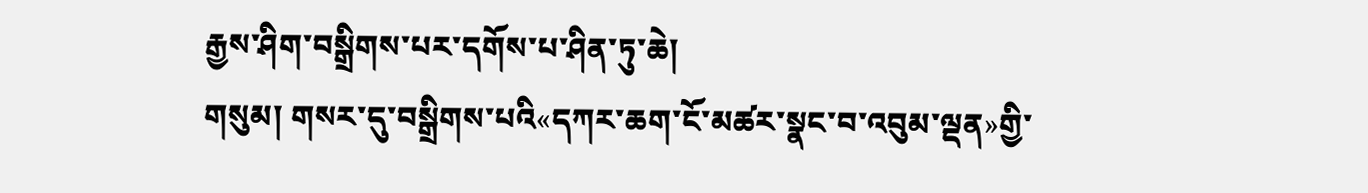རྒྱས་ཤིག་བསྒྲིགས་པར་དགོས་པ་ཤིན་ཏུ་ཆེ།
གསུམ། གསར་དུ་བསྒྲིགས་པའི«དཀར་ཆག་ངོ་མཚར་སྣང་བ་འབུམ་ལྡན»གྱི་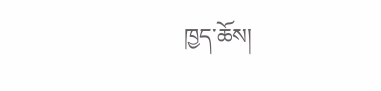ཁྱད་ཆོས།